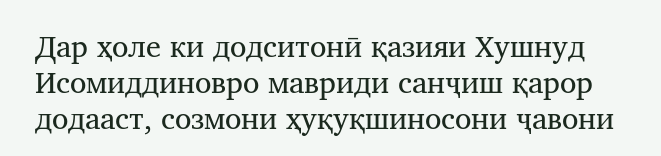Дар ҳоле ки додситонӣ қазияи Хушнуд Исомиддиновро мавриди санҷиш қарор додааст, созмони ҳуқуқшиносони ҷавони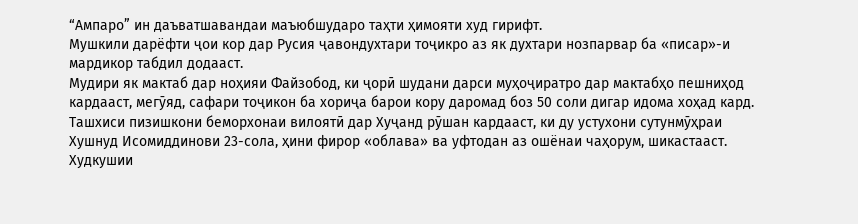“Ампаро” ин даъватшавандаи маъюбшударо таҳти ҳимояти худ гирифт.
Мушкили дарёфти ҷои кор дар Русия ҷавондухтари тоҷикро аз як духтари нозпарвар ба «писар»-и мардикор табдил додааст.
Мудири як мактаб дар ноҳияи Файзобод, ки ҷорӣ шудани дарси муҳоҷиратро дар мактабҳо пешниҳод кардааст, мегӯяд, сафари тоҷикон ба хориҷа барои кору даромад боз 50 соли дигар идома хоҳад кард.
Ташхиси пизишкони беморхонаи вилоятӣ дар Хуҷанд рӯшан кардааст, ки ду устухони сутунмӯҳраи Хушнуд Исомиддинови 23-сола, ҳини фирор «облава» ва уфтодан аз ошёнаи чаҳорум, шикастааст.
Худкушии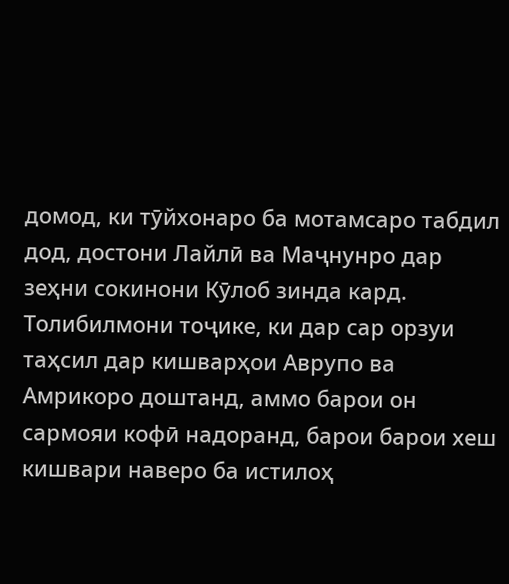домод, ки тӯйхонаро ба мотамсаро табдил дод, достони Лайлӣ ва Маҷнунро дар зеҳни сокинони Кӯлоб зинда кард.
Толибилмони тоҷике, ки дар сар орзуи таҳсил дар кишварҳои Аврупо ва Амрикоро доштанд, аммо барои он сармояи кофӣ надоранд, барои барои хеш кишвари наверо ба истилоҳ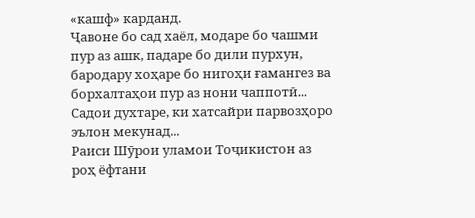«кашф» карданд.
Ҷавоне бо сад хаёл, модаре бо чашми пур аз ашк, падаре бо дили пурхун, бародару хоҳаре бо нигоҳи ғамангез ва борхалтаҳои пур аз нони чаппотӣ... Садои духтаре, ки хатсайри парвозҳоро эълон мекунад...
Раиси Шӯрои уламои Тоҷикистон аз роҳ ёфтани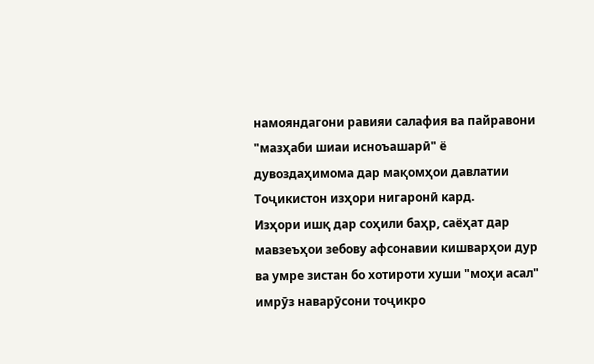намояндагони равияи cалафия ва пайравони "мазҳаби шиаи исноъашарӣ" ё дувоздаҳимома дар мақомҳои давлатии Тоҷикистон изҳори нигаронӣ кард.
Изҳори ишқ дар соҳили баҳр, саёҳат дар мавзеъҳои зебову афсонавии кишварҳои дур ва умре зистан бо хотироти хуши "моҳи асал" имрӯз наварӯсони тоҷикро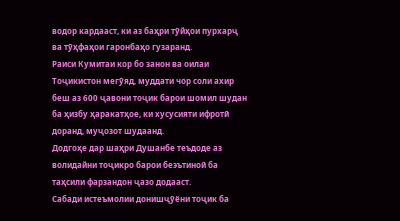водор кардааст, ки аз баҳри тӯйҳои пурхарҷ ва тӯҳфаҳои гаронбаҳо гузаранд.
Раиси Кумитаи кор бо занон ва оилаи Тоҷикистон мегӯяд, муддати чор соли ахир беш аз 600 ҷавони тоҷик барои шомил шудан ба ҳизбу ҳаракатҳое, ки хусусияти ифротӣ доранд, муҷозот шудаанд.
Додгоҳе дар шаҳри Душанбе теъдоде аз волидайни тоҷикро барои беэътиноӣ ба таҳсили фарзандон ҷазо додааст.
Сабади истеъмолии донишҷӯёни тоҷик ба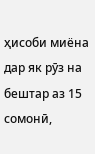ҳисоби миёна дар як рӯз на бештар аз 15 сомонӣ,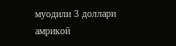муодили 3 доллари амрикоӣ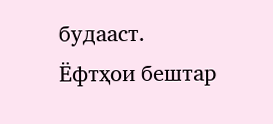будааст.
Ёфтҳои бештар